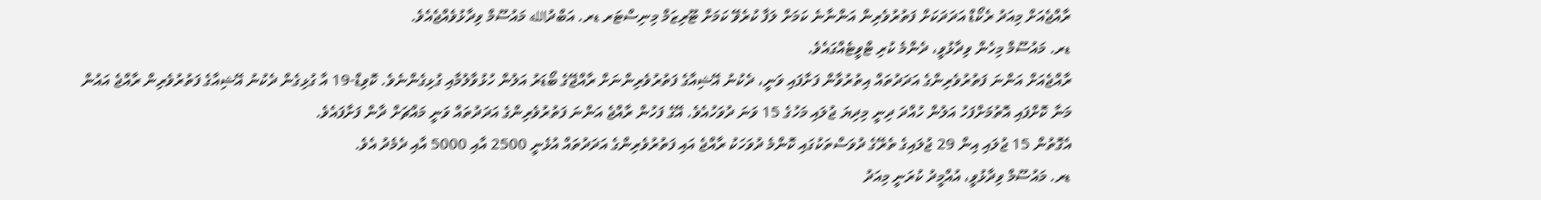ރާއްޖެއަށް މިއަދު ރެކޯޑް އަދަދަކަށް ފަތުރުވެރިން އަންނާނެ ކަމަށް ލަފާ ކުރެވޭ ކަމަށް ޓޫރިޒަމް މިނިސްޓަރ ޑރ. އަބްދުالله މައުސޫމް ވިދާޅުވެއްޖެއެވެ.
ޑރ. މައުސޫމް މިހެން ވިދާޅުވީ، ދެންމެ ކުރި ޓްވީޓެއްގައެވެ.
ރާއްޖެއަށް އަންނަ ފަތުރުވެރިންގެ އަދަދުތައް އިތުރުވާން ފަށާފައި ވަނީ، ދެކުނު އޭޝިއާގެ ފަތުރުވެރިންނަށް ރާއްޖޭގެ ބޯޑަރު އަލުން ހުޅުވާލުމާއި ގުޅިގެންނެވެ. ކޮވިޑް-19 އާ ގުޅިގެން ދެކުނު އޭޝިއާގެ ފަތުރުވެރިން ރާއްޖެ އައުން މަނާ ކޮށްފައި އޮތުމަށްފަހު އަލުން ހުއްދަ ދިނީ މިދިޔަ ޖުލައި މަހުގެ 15 ވަނަ ދުވަހުއެވެ. އޭގެ ފަހުން ރާއްޖެ އަންނަ ފަތުރުވެރިންގެ އަދަދުތައް ވަނީ މައްޗަށް ދާން ފަށާފައެވެ.
އެގޮތުން 15 ޖުލައި އިން 29 ޖުލައިގެ ތެރޭގެ ދުވަސްތަކުގައި ކޮންމެ ދުވަހަކު ރާއްޖެ އައި ފަތުރުވެރިންގެ އަދަދުތައް އުޅެނީ 2500 އާއި 5000 އާއި ދެމެދު އެވެ.
ޑރ. މައުސޫމް ވިދާޅުވީ، އުއްމީދު ކުރަނީ މިއަދު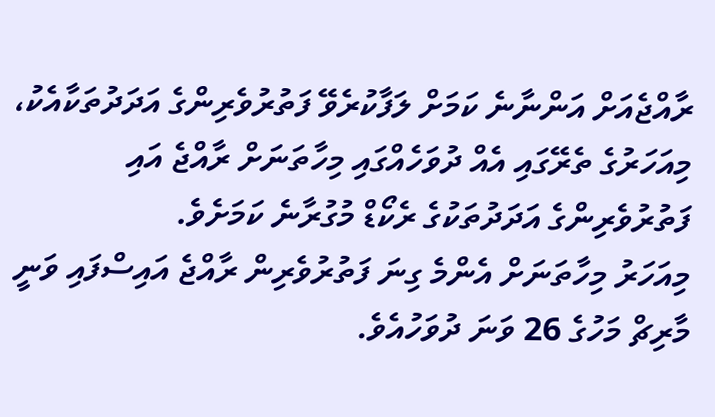ރާއްޖެއަށް އަންނާނެ ކަމަށް ލަފާކުރެވޭ ފަތުރުވެރިންގެ އަދަދުތަކާއެކު، މިއަހަރުގެ ތެރޭގައި އެއް ދުވަހެއްގައި މިހާތަނަށް ރާއްޖެ އައި ފަތުރުވެރިންގެ އަދަދުތަކުގެ ރެކޯޑް މުގުރާނެ ކަމަށެވެ.
މިއަހަރު މިހާތަނަށް އެންމެ ގިނަ ފަތުރުވެރިން ރާއްޖެ އައިސްފައި ވަނީ މާރިޗް މަހުގެ 26 ވަނަ ދުވަހުއެވެ.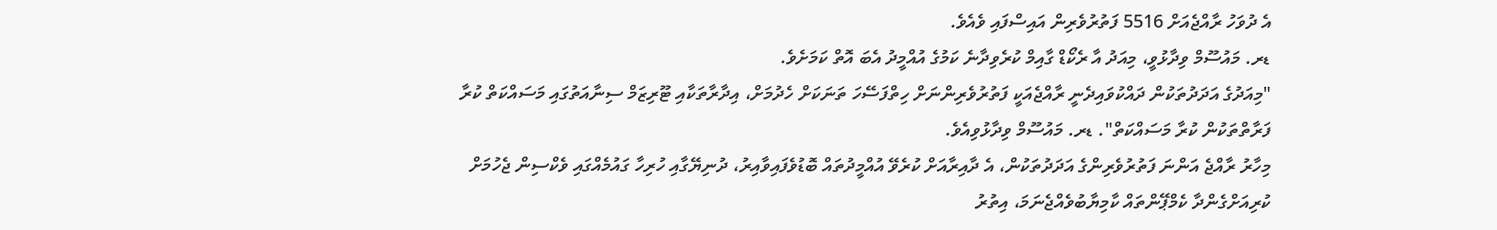އެ ދުވަހު ރާއްޖެއަށް 5516 ފަތުރުވެރިން އައިސްފައި ވެއެވެ.
ޑރ. މައުސޫމް ވިދާޅުވީ، މިއަދު އާ ރެކޯޑް ގާއިމް ކުރެވިދާނެ ކަމުގެ އުއްމީދު އެބަ އޮތް ކަމަށެވެ.
"މިއަދުގެ އަދަދުތަކުން ދައްކުވައިދެނީ ރާއްޖެއަކީ ފަތުރުވެރިންނަށް ހިތްފަސޭހަ ތަނަކަށް ހެދުމަށް، އިދާރާތަކާއި ޓޫރިޒަމް ސިނާއަތުގައި މަސައްކަތް ކުރާ ފަރާތްތަކުން ކުރާ މަސައްކަތް". ޑރ. މައުސޫމް ވިދާޅުވިއެވެ.
މިހާރު ރާއްޖެ އަންނަ ފަތުރުވެރިންގެ އަދަދުތަކުން، އެ ދާއިރާއަށް ކުރެވޭ އުއްމީދުތައް ބޮޑުވެފައިވާއިރު، ދުނިޔޭގާއި ހުރިހާ ގައުމެއްގައި ވެކްސިން ޖެހުމަށް ކުރިއަށްގެންދާ ކެމްޕޭންތައް ކާމިޔާބުވެއްޖެނަމަ، އިތުރު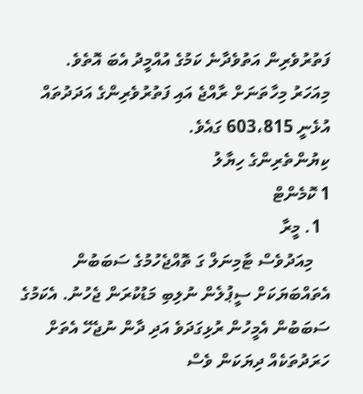ފަތުރުވެރިން އަތުވެދާނެ ކަމުގެ އުއްމީދު އެބަ އޮތެވެ.
މިއަހަރު މިހާތަނަށް ރާއްޖެ އައި ފަތުރުވެރިންގެ އަދަދުތައް އުޅެނީ 603،815 ގައެވެ.
ކިޔުންތެރިންގެ ހިޔާލު
1 ކޮމެންޓް
  1. މީރާ
    މިއަދުވެސް ޓާމިނަލް ގަ ތޮއްޖެހުމުގެ ސަބަބުން އެތައްބަޔަކަށް ސީޕުލެން ނުލިބި މަޑުކުރަން ޖެހުނު. އެކަމުގެ ސަބަބުން އެމީހުން ރުޅިގަދަވެ އަދި ދާން ނުޖެހޭ އެތަށް ހަރަދުތަކެއް ދިޔަކަން ވެސް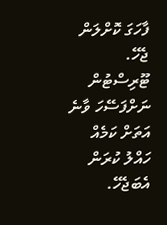ފާހަގަ ކޮށްލަން ޖެހޭ. ޓޫރިސްޓުން ނަށްފަސޭހަ ވާނެ އަތަށް ކަމެއް ހައްލު ކުރަން އެބަޖެހޭ.